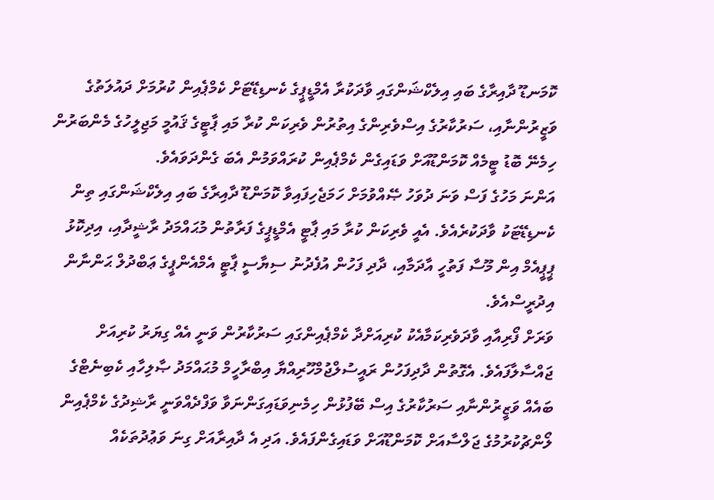ކޮމަނޑޫ ދާއިރާގެ ބައި އިލެކްޝަންގައި ވާދަކުރާ އެމްޑީޕީގެ ކެނޑިޑޭޓަށް ކެމްޕެއިން ކުރުމަށް ދައުލަތުގެ ވަޒީރުންނާއި، ސަރުކާރުގެ އިސްވެރިންގެ އިތުރުން ވެރިކަން ކުރާ މައި ޕާޓީގެ ޤައުމީ މަޖިލީހުގެ މެންބަރުން ހިމެނޭ ބޮޑު ޓީމެއް ކޮމަންޑޫއަށް ވަޑައިގެން ކެމްޕެއިން ކުރައްވަމުން އެބަ ގެންދަވައެވެ.
އަންނަ މަހުގެ ފަސް ވަނަ ދުވަހު ޞޭއްވުމަށް ހަމަޖެހިފައިވާ ކޮމަންޑޫ ދާއިރާގެ ބައި އިލެކްޝަންގައި ތިން ކެނޑިޑޭޓަކު ވާދަކުރެއެވެ. އެއީ ވެރިކަން ކުރާ މައި ޕާޓީ އެމްޑީޕީގެ ފަރާތުން މުޙައްމަދު ރާޝީދާއި، އިދިކޮޅު ޕީޕީއެމް އިން މޫސާ ފަތުހީ އާދަމާއި، ދާދި ފަހުން އުފެދުނު ސިޔާސީ ޕާޓީ އެމްއެންޕީގެ ޢަބްދުލް ޙަންނާން އިދުރީސްއެވެ.
ވަރަށް ފޯރިއާއި ވާދަވެރިކަމާއެކު ކުރިއަށްދާ ކެމްޕެއިންގައި ސަރުކާރުން ވަނީ އެއް ގިޔަރު ކުރިއަށް ޖައްސާލާފައެވެ. އެގޮތުން ދާދިފަހުން ރައީސުލްޖުމްހޫރިއްޔާ އިބްރާހީމް މުޙައްމަދު ޞާލިހާއި ކެބިނެޓްގެ ބައެއް ވަޒީރުންނާއި ސަރުކާރުގެ އިސް ބޭފުޅުން ހިމެނިވަޑައިގަންނަވާ ވަފްދެއްވަނީ ރާޝިދުގެ ކެމްޕެއިން ލޯންޗުކުރުމުގެ ޖަލްސާއަށް ކޮމަންޑޫއަށް ވަޑައިގެންފައެވެ. އަދި އެ ދާއިރާއަށް ގިނަ ވަޢުދުތަކެއް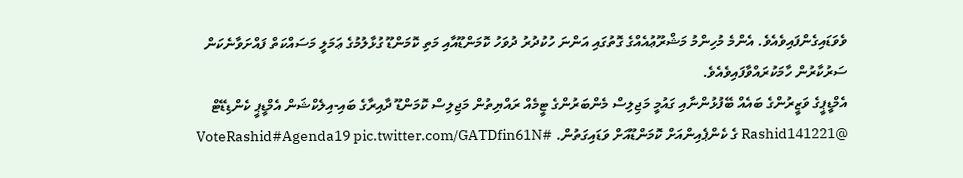ވެވަޑައިގެންފައިވެއެވެ. އެންމެ މުހިންމު މަޝްރޫޢުއެއްގެ ގޮތުގައި އަންނަ ހުކުދުރު ދުވަހު ކޮމަންޑޫއާއި މަތި ކޮމަންޑޫ ގުޅާލުމުގެ ޢަމަލީ މަސައްކަތް ފައްށަވާނެކަން ސަރުކާރުން ހާމަކުރައްވާފައިވެއެވެ.
އެމްޑީޕީގެ ވަޒީރުންގެ ބައެއް ބޭފުޅުންނާއި ގައުމީ މަޖިލިސް މެންބަރުންގެ ޓީމެއް ރައްޔިތުން މަޖިލިސް ކޮމަންޑޫ ދާއިރާގެ ބައި-އިލެކްޝަން އެމްޑީޕީ ކެންޑިޑޭޓް @Rashid141221 ގެ ކެންޕެއިންއަށް ކޮމަންޑޫއަށް ވަޑައިގަތުން. #VoteRashid#Agenda19 pic.twitter.com/GATDfin61N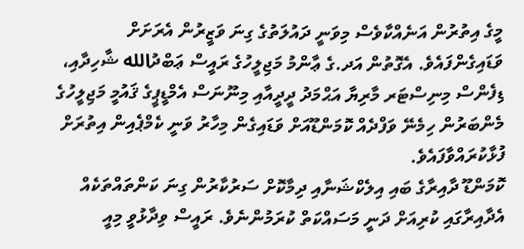މީގެ އިތުރުން އަނެއްކާވެސް މިވަނީ ދައުލަތުގެ ގިނަ ވަޒީރުން އެރަށަށް ވަޑައިގެންފައެވެ. އެގޮތުން އަދ.ގެ ޢާންމު މަޖިލީހުގެ ރައީސް ޢަބްދުالله ޝާހިދާއި، ޑިފެންސް މިނިސްޓަރ މާރިޔާ އަޙްމަދު ދީދީއާއި މިނޫނަސް އެމްޑީޕީގެ ޤައުމީ މަޖިލީހުގެ މެންބަރުން ހިމެނޭ ވަފްދެއް ކޮމަންޑޫއަށް ވަޑައިގެން މިހާރު ވަނީ ކެމްޕެއިން އިތުރަށް ފުޅާކުރައްވާފައެވެ.
ކޮމަންޑޫ ދާއިރާގެ ބައި އިލެކްޝަނާއި ދިމާކޮށް ސަރުކާރުން ގިނަ ކަންތައްތަކެއް އެދާއިރާގައި ކުރިއަށް ދަނީ މަސައްކަތް ކުރަމުންނެވެ. ރައީސް ވިދާޅުވީ މިއީ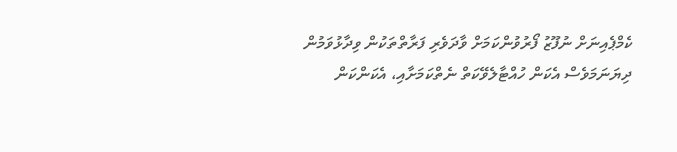ކެމްޕެއިނަށް ނުފޫޒު ފޯރުވުންކަމަށް ވާދަވެރި ފަރާތްތަކުން ވިދާޅުވަމުން ދިޔަނަމަވެސް އެކަން ހުއްޓާލެވޭކަތް ނެތްކަމަށާއި، އެކަންކަން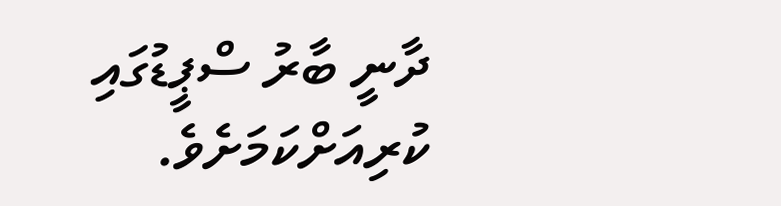ދާނީ ބާރު ސްޕީޑުގައި ކުރިއަށްކަމަށެވެ.